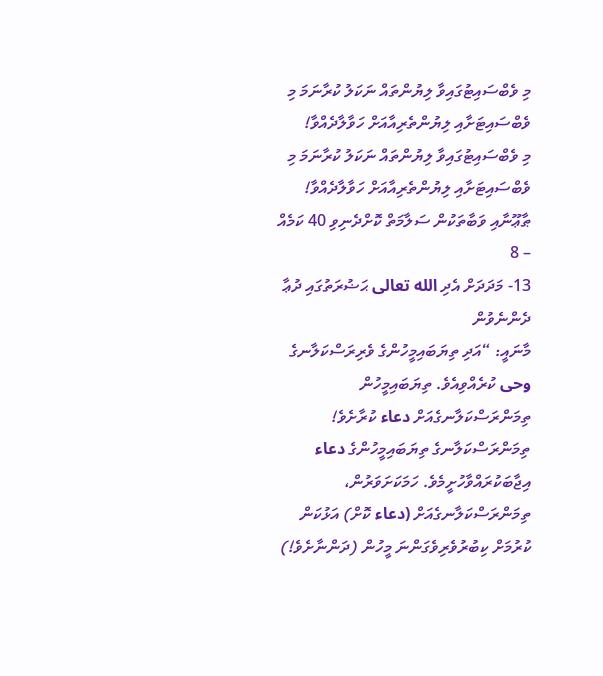މި ވެބްސައިޓުގައިވާ ލިޔުންތައް ނަކަލު ކުރާނަމަ މި ވެބްސައިޓަށާއި ލިޔުންތެރިއާއަށް ހަވާލާދެއްވާ!
މި ވެބްސައިޓުގައިވާ ލިޔުންތައް ނަކަލު ކުރާނަމަ މި ވެބްސައިޓަށާއި ލިޔުންތެރިއާއަށް ހަވާލާދެއްވާ!
ޠާޢޫނާއި ވަބާތަކުން ސަލާމަތް ކޮށްދެނިވި 40 ކަމެއް – 8
13- މަދަދަށް އެދި الله تعالى ޙަޟުރަތުގައި ދުޢާ ދެންނެވުން
މާނައީ: “އަދި ތިޔަބައިމީހުންގެ ވެރިރަސްކަލާނގެ وحى ކުރެއްވިއެވެ. ތިޔަބައިމީހުން ތިމަންރަސްކަލާނގެއަށް دعاء ކުރާށެވެ! ތިމަންރަސްކަލާނގެ ތިޔަބައިމީހުންގެ دعاء އިޖާބަކުރައްވާހުށީމެވެ. ހަމަކަށަވަރުން، ތިމަންރަސްކަލާނގެއަށް (دعاء ކޮށް) އަޅުކަން ކުރުމަށް ކިބުރުވެރިވެގަންނަ މީހުން (ދަންނާށެވެ!)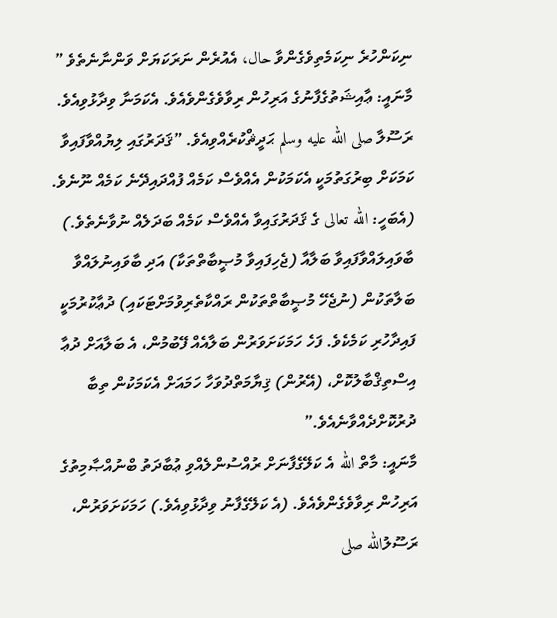ނިކަންހުރެ ނިކަމެތިވެގެންވާ حال، އެއުރެން ނަރަކަޔަށް ވަންނާނެތެވެ ”
މާނައީ: ޢާއިޝަތުގެފާނުގެ އަރިހުން ރިވާވެގެންވެއެވެ. އެކަމަނާ ވިދާޅުވިއެވެ. ރަސޫލާ صلى الله عليه وسلم ޙަދީޘްކުރެއްވިއެވެ. ”ޤަދަރުގައި ލިޔުއްވާފައިވާ ކަމަކަށް ބިރުގަތުމަކީ އެކަމަކުން އެއްވެސް ކަމެއް ފުއްދައިދޭނެ ކަމެއް ނޫނެވެ. (އެބަހީ: الله تعالى ގެ ޤަދަރުގައިވާ އެއްވެސް ކަމެއް ބަދަލެއް ނުވާނެތެވެ.) ބާވައިލައްވާފައިވާ ބަލާއާ (ޖެހިފައިވާ މުޞީބާތްތަކާ) އަދި ބާވައިނުލައްވާ ބަލާތަކުން (ނުޖެހޭ މުޞީބާތްތަކުން ރައްކާތެރިވުމަށްޓަކައި) ދުޢާކުރުމަކީ ފައިދާހުރި ކަމެކެވެ. ފަހެ ހަމަކަށަވަރުން ބަލާއެއް ފޭބުމުން، އެ ބަލާއަށް ދުޢާ އިސްތިޤްބާލުކޮށް، (އޭރުން) ޤިޔާމަތްދުވަހާ ހަމައަށް އެކަމަކުން ތިބާ ދުރުކޮށްދެއްވާނެއެވެ.”
މާނައީ: މާތް الله އެ ކަލޭގެފާނަށް ރުއްސުންލެއްވި ޢުބާދަތު ބްނުއްޞާމިތުގެ އަރިހުން ރިވާވެގެންވެއެވެ. (އެ ކަލޭގެފާނު ވިދާޅުވިއެވެ.) ހަމަކަށަވަރުން، ރަސޫލުالله صلى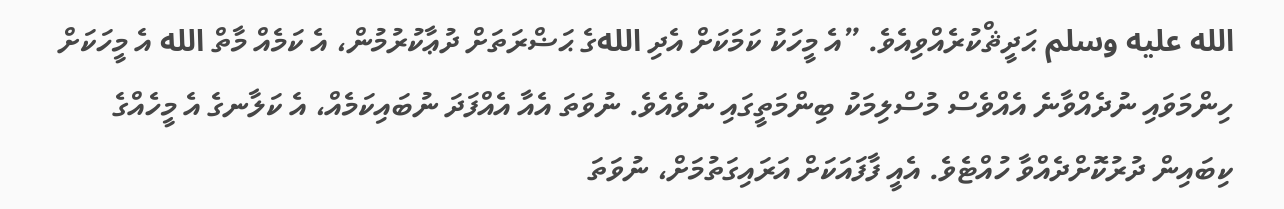الله عليه وسلم ޙަދީޘްކުރެއްވިއެވެ. ”އެ މީހަކު ކަމަކަށް އެދި اللهގެ ޙަޟްރަތަށް ދުޢާކުރުމުން، އެ ކަމެއް މާތް الله އެ މީހަކަށް ހިންމަވައި ނުދެއްވާނެ އެއްވެސް މުސްލިމަކު ބިންމަތީގައި ނުވެއެވެ. ނުވަތަ އެއާ އެއްފަދަ ނުބައިކަމެއް، އެ ކަލާނގެ އެ މީހެއްގެ ކިބައިން ދުރުކޮށްދެއްވާ ހުއްޓެވެ. އެއީ ފާފައަކަށް އަރައިގަތުމަށް، ނުވަތަ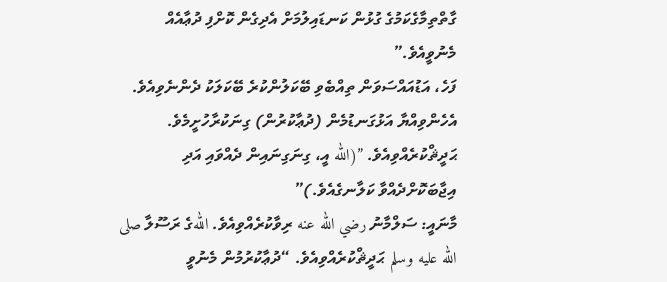ގާތްތިމާގެކަމުގެ ގުޅުން ކަނޑައިލުމަށް އެދިގެން ކޮށްފި ދުޢާއެއް މެނުވީއެވެ.”
ފަހެ، އަޑުއައްސަވަން ތިއްބެވި ބޭކަލުންކުރެ ބޭކަލަކު ދެންނެވިއެވެ. އެހެންވިއްޔާ އަޅުގަނޑުމެން (ދުޢާކުރުން) ގިނަކުރާހުށީމެވެ. ޙަދީޘްކުރެއްވިއެވެ. ”(الله އީ، ގިނަގިނައިން ދެއްވައި އަދި އިޖާބަކޮށްދެއްވާ ކަލާނގެއެވެ.)”
މާނައީ: ސަލްމާނު رضي الله عنه ރިވާކުރެއްވިއެވެ. اللهގެ ރަސޫލާ صلى الله عليه وسلم ޙަދީޘްކުރެއްވިއެވެ. “ދުޢާކުރުމުން މެނުވީ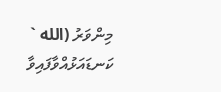މިންވަރު (الله ` ކަނޑައަޅުއްވާފައިވާ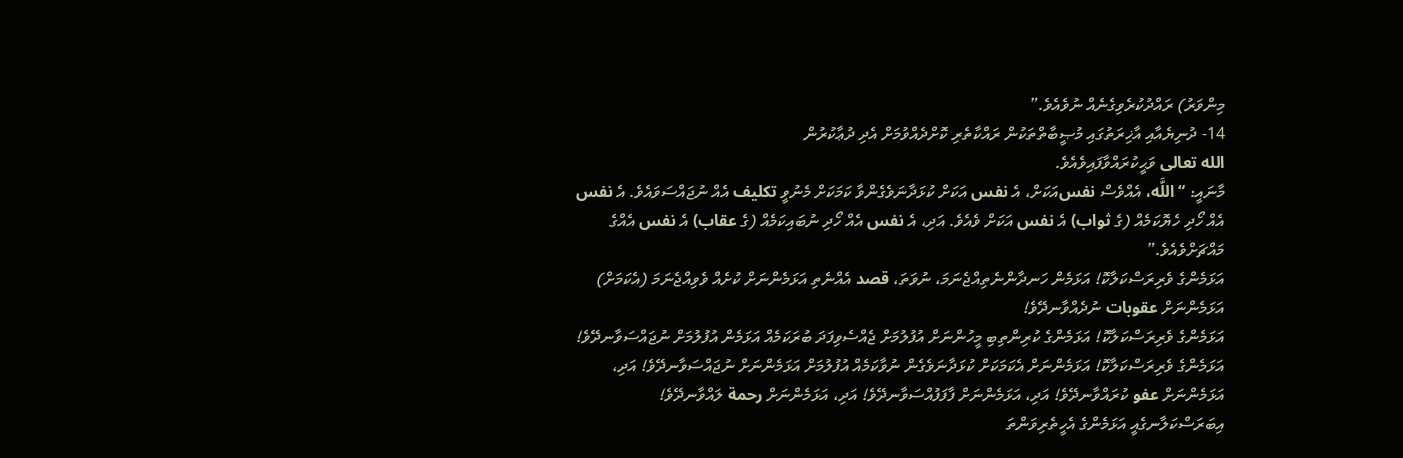މިންވަރު) ރައްދުކުރެވިގެނެއް ނުވެއެވެ.”
14- ދުނިޔެއާއި އާޚިރަތުގައި މުޞީބާތްތަކުން ރައްކާތެރި ކޮށްދެއްވުމަށް އެދި ދުޢާކުރުން
الله تعالى ވަޙީކުރައްވާފައިވެއެވެ.
މާނައީ: “اللَّه، އެއްވެސް نفسއަކަށް، އެ نفس އަކަށް ކުޅަދާނަވެގެންވާ ކަމަކަށް މެނުވީ تكليف އެއް ނުޖައްސަވައެވެ. އެ نفس އެއް ހޯދި ހެޔޮކަމެއް (ގެ ثواب) އެ نفس އަކަށް ވެއެވެ. އަދި، އެ نفس އެއް ހޯދި ނުބައިކަމެއް (ގެ عقاب) އެ نفس އެއްގެ މައްޗަށްވެއެވެ.”
އަޅަމެންގެ ވެރިރަސްކަލާކޮ! އަޅަމެން ހަނދާންނެތިއްޖެނަމަ، ނުވަތަ، قصد އެއްނެތި އަޅަމެންނަށް ކުށެއް ވެވިއްޖެނަމަ (އެކަމަށް) އަޅަމެންނަށް عقوبات ނުދެއްވާނދޭވެ!
އަޅަމެންގެ ވެރިރަސްކަލާކޮ! އަޅަމެންގެ ކުރިންތިބި މީހުންނަށް އުފުލުމަށް ޖެއްސެވިފަދަ ބުރަކަމެއް އަޅަމެން އުފުލުމަށް ނުޖައްސަވާނދޭވެ!
އަޅަމެންގެ ވެރިރަސްކަލާކޮ! އަޅަމެންނަށް އެކަމަކަށް ކުޅަދާނަވެގެން ނުވާކަމެއް އުފުލުމަށް އަޅަމެންނަށް ނުޖައްސަވާނދޭވެ! އަދި، އަޅަމެންނަށް عفو ކުރައްވާނދޭވެ! އަދި، އަޅަމެންނަށް ފާފަފުއްސަވާނދޭވެ! އަދި، އަޅަމެންނަށް رحمة ލައްވާނދޭވެ! އިބަރަސްކަލާނގެއީ އަޅަމެންގެ އެހީތެރިވަންތަ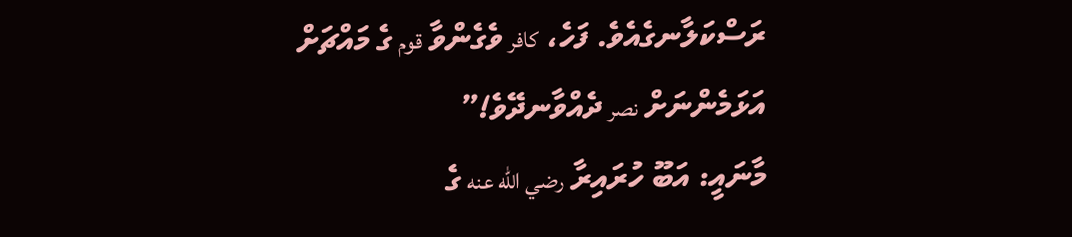ރަސްކަލާނގެއެވެ. ފަހެ، كافر ވެގެންވާ قوم ގެ މައްޗަށް އަޅަމެންނަށް نصر ދެއްވާނދޭވެ!”
މާނައީ: އަބޫ ހުރައިރާ رضي الله عنه ގެ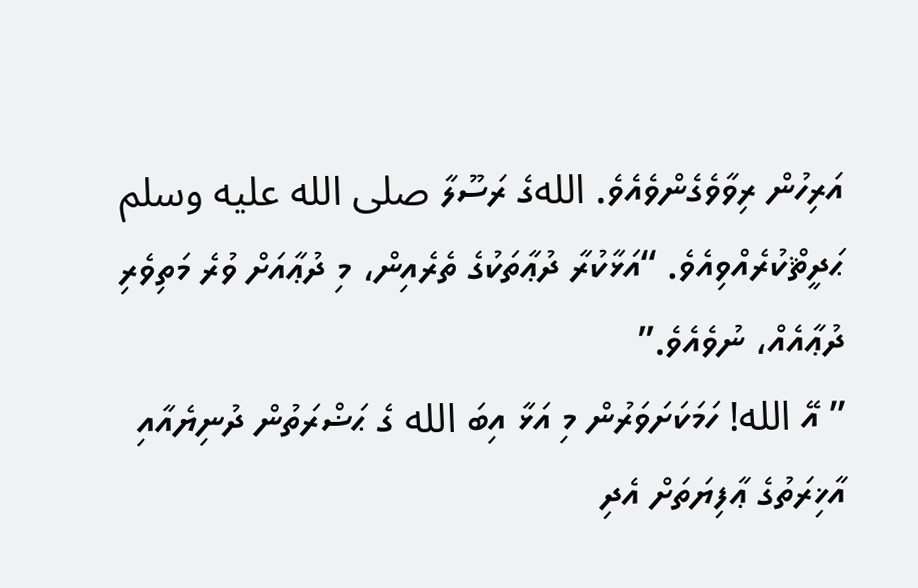އަރިހުން ރިވާވެގެންވެއެވެ. اللهގެ ރަސޫލާ صلى الله عليه وسلم ޙަދީޘްކުރެއްވިއެވެ. “އަޅާކުރާ ދުޢާތަކުގެ ތެރެއިން، މި ދުޢާއަށް ވުރެ މަތިވެރި ދުޢާއެއް، ނުވެއެވެ.”
” އޭ الله! ހަމަކަށަވަރުން މި އަޅާ އިބަ الله ގެ ޙަޟްރަތުން ދުނިޔެއާއި އާޚިރަތުގެ ޢާފިޔަތަށް އެދި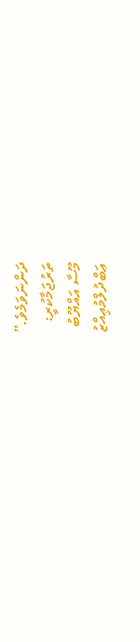ދަންނަވަމެވެ.”
ތަރުޖަމާކުރީ:
މޫސާ އައްޔޫބު
ޢަބްދުލްމުޢިއްޒު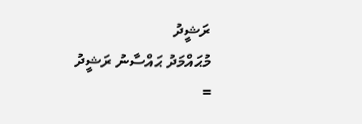ރަޝީދު
މުޙައްމަދު ޙައްސާނު ރަޝީދު
=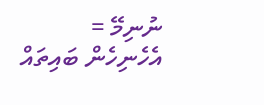ނުނިމޭ =
އެހެނިހެން ބައިތައް